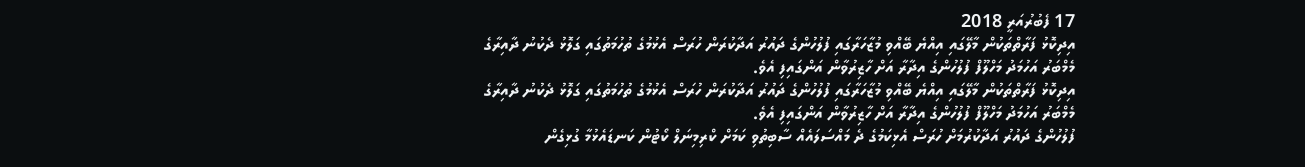17 ފެބުރުއަރީ 2018
އިދިކޮޅު ފަރާތްތަކުން މާލޭގައި އިއްޔެ ބޭއްވި މުޒާހަރާގައި ފުލުހުންގެ ދައުރު އަދާކުރަން ހުރަސް އެޅުމުގެ ތުހުމަތުގައި ގަލޮޅު ދެކުނު ދާއިރާގެ މެމްބަރު އަހުމަދު މަހްލޫފް ފުލުހުންގެ އިދާރާ އަށް ހާޒިރުވާން އަންގައިފި އެވެ.
އިދިކޮޅު ފަރާތްތަކުން މާލޭގައި އިއްޔެ ބޭއްވި މުޒާހަރާގައި ފުލުހުންގެ ދައުރު އަދާކުރަން ހުރަސް އެޅުމުގެ ތުހުމަތުގައި ގަލޮޅު ދެކުނު ދާއިރާގެ މެމްބަރު އަހުމަދު މަހްލޫފް ފުލުހުންގެ އިދާރާ އަށް ހާޒިރުވާން އަންގައިފި އެވެ.
ފުލުހުންގެ ދައުރު އަދާކުރުމަށް ހުރަސް އެޅިކަމުގެ ދެ މައްސަލައެއް ސާބިތުވި ކަމަށް ކްރިމިނަލް ކޯޓުން ކަނޑައެޅުމާ ގުޅިގެން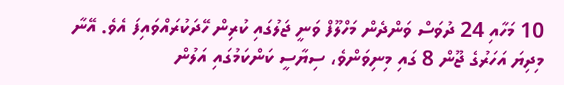10 މަހާއި 24 ދުވަސް ވަންދެން މަހްލޫފް ވަނީ ޖަލުގައި ކުރިން ހޭދަކުރައްވައިފަ އެވެ. އޭނާ މިދިޔަ އަހަރުގެ ޖޫން 8 ގައި މިނިވަންވެ، ސިޔާސީ ކަންކަމުގައި އަލުން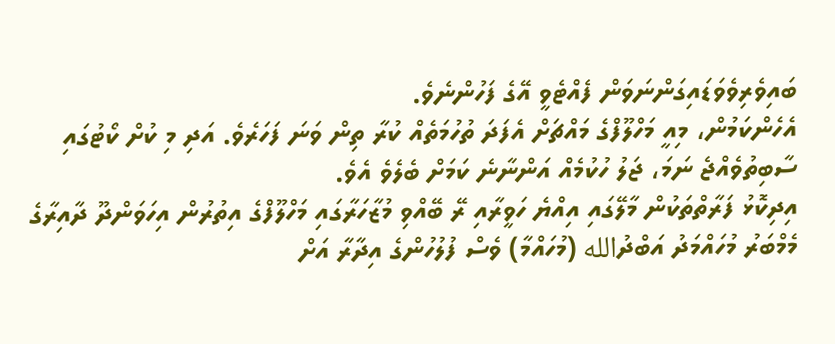ބައިވެރިވެވަޑައިގަންނަވަން ފެއްޓެވީ އޭގެ ފަހުންނެވެ.
އެހެންކަމުން، މިއީ މަހްލޫފްގެ މައްޗަށް އެފަދަ ތުހުމަތެއް ކުރާ ތިން ވަނަ ފަހަރެވެ. އަދި މި ކުށް ކޯޓުގައި ސާބިތުވެއްޖެ ނަމަ، ޖަލު ހުކުމެއް އަންނާނެ ކަމަށް ބެލެވެ އެވެ.
އިދިކޮޅު ފަރާތްތަކުން މާލޭގައި އިއްޔެ ހަވީރާއި ރޭ ބޭއްވި މުޒާހަރާގައި މަހްލޫފްގެ އިތުރުން އިހަވަންދޫ ދާއިރާގެ މެމްބަރު މުހައްމަދު އަބްދުالله (މުހައްމާ) ވެސް ފުލުހުންގެ އިދާރާ އަށް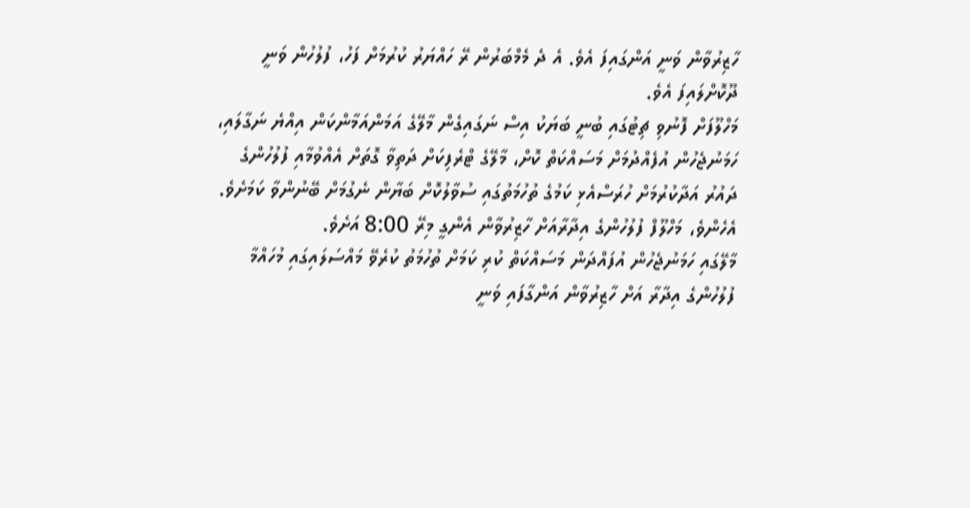ހާޒިރުވާން ވަނީ އަންގައިފަ އެވެ. އެ ދެ މެމްބަރުން ރޭ ހައްޔަރު ކުރުމަށް ފަހު، ފުލުހުން ވަނީ ދޫކޮށްލައިފަ އެވެ.
މަހްލޫފަށް ފޮނުވި ޗިޓުގައި ބުނީ ބަޔަކު އިސް ނަގައިގެން މާލޭގެ އަމަންއަމާންކަން އިއްޔެ ނަގާލައި، ހަމަނުޖެހުން އުފެއްދުމަށް މަސައްކަތް ކޮށް، މާލޭގެ ޓްރެފިކަށް ދަތިވާ ގޮތަށް އެއްވުމާއި ފުލުހުންގެ ދައުރު އަދާކުރުމަށް ހުރަސްއެޅި ކަމުގެ ތުހުމަތުގައި ސުވާލުކޮށް ބަޔާން ނެގުމަށް ބޭނުންވާ ކަމަށެވެ.
އެހެންވެ، މަހްލޫފް ފުލުހުންގެ އިދާރާއަށް ހާޒިރުވާން އެންގީ މިރޭ 8:00 އަށެވެ.
މާލޭގައި ހަމަނުޖެހުން އުފައްދަން މަސައްކަތް ކުރި ކަމަށް ތުހުމަތު ކުރެވޭ މައްސަލައިގައި މުހައްމާ ފުލުހުންގެ އިދާރާ އަށް ހާޒިރުވާން އަންގާފައި ވަނީ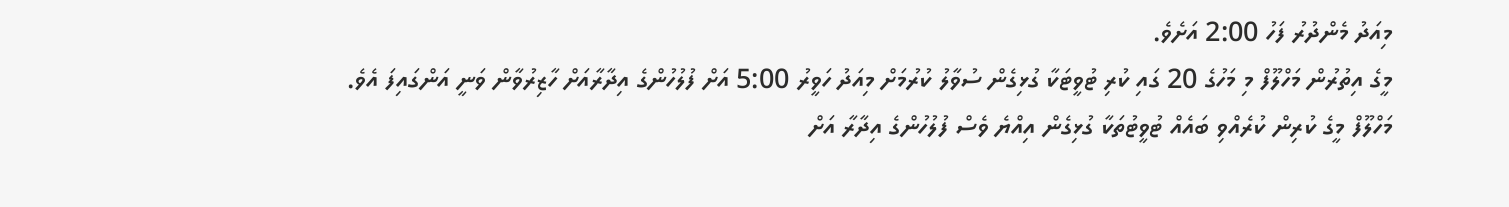މިއަދު މެންދުރު ފަހު 2:00 އަށެވެ.
މީގެ އިތުރުން މަހްލޫފް މި މަހުގެ 20 ގައި ކުރި ޓުވީޓަކާ ގުޅިގެން ސުވާލު ކުރުމަށް މިއަދު ހަވީރު 5:00 އަށް ފުލުހުންގެ އިދާރާއަށް ހާޒިރުވާން ވަނީ އަންގައިފަ އެވެ. މަހްލޫފް މީގެ ކުރިން ކުރެއްވި ބައެއް ޓުވީޓުތަކާ ގުޅިގެން އިއްޔެ ވެސް ފުލުހުންގެ އިދާރާ އަށް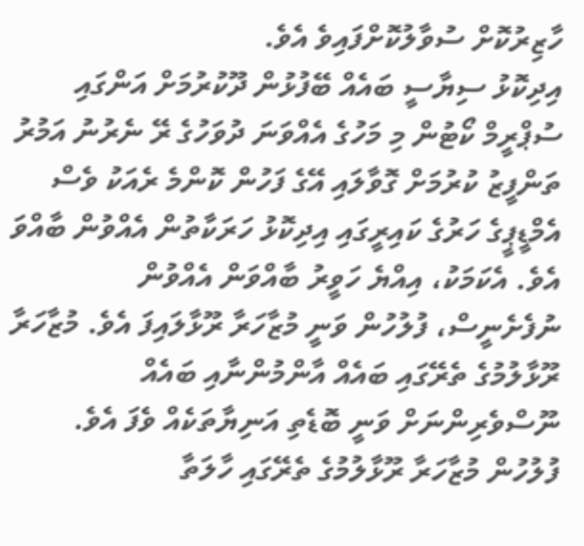ހާޒިރުކޮށް ސުވާލުކޮށްފައިވެ އެވެ.
އިދިކޮޅު ސިޔާސީ ބައެއް ބޭފުޅުން ދޫކުރުމަށް އަންގައި ސުޕްރީމް ކޯޓުން މި މަހުގެ އެއްވަނަ ދުވަހުގެ ރޭ ނެރުނު އަމުރު ތަންފީޒު ކުރުމަށް ގޮވާލައި އޭގެ ފަހުން ކޮންމެ ރެއަކު ވެސް އެމްޑީޕީގެ ހަރުގެ ކައިރީގައި އިދިކޮޅު ހަރަކާތުން އެއްވުން ބާއްވަ އެވެ. އެކަމަކު، އިއްޔެ ހަވީރު ބާއްވަން އެއްވުން ނުފެށެނީސް، ފުލުހުން ވަނީ މުޒާހަރާ ރޫޅާލައިފަ އެވެ. މުޒާހަރާ ރޫޅާލުމުގެ ތެރޭގައި ބައެއް އާންމުންނާއި ބައެއް ނޫސްވެރިންނަށް ވަނީ ބޮޑެތި އަނިޔާތަކެއް ވެފަ އެވެ.
ފުލުހުން މުޒާހަރާ ރޫޅާލުމުގެ ތެރޭގައި ހާލަތާ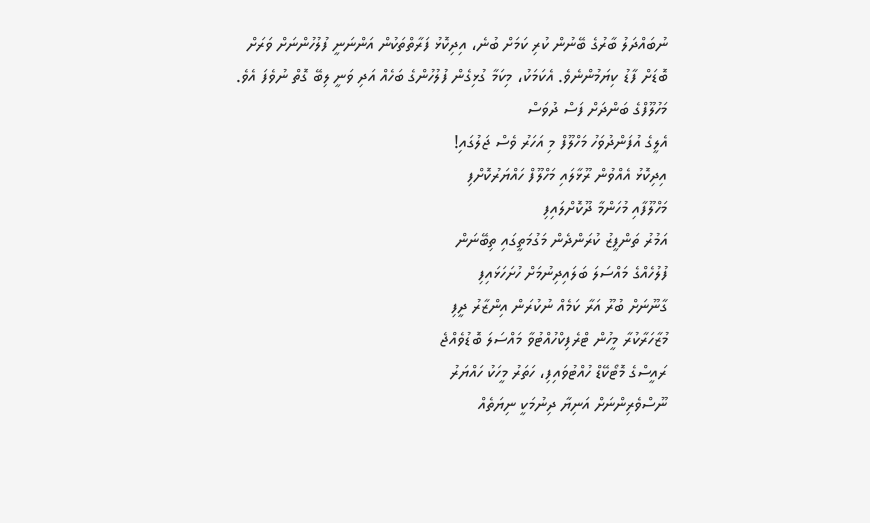ނުބައްދަލު ބާރުގެ ބޭނުން ކުރި ކަމަށް ބުނެ، އިދިކޮޅު ފަރާތްތަކުން އަންނަނީ ފުލުހުންނަށް ވަރަށް ބޮޑަށް ފާޑު ކިޔަމުންނެވެ. އެކަމަކު، މިކަމާ ގުޅިގެން ފުލުހުންގެ ބަހެއް އަދި ވަނީ ލިބޭ ގޮތް ނުވެފަ އެވެ.
މަހުލޫފްގެ ބަންދަށް ފަސް ދުވަސް
އެލީގެ އުފަންދުވަހު މަހްލޫފް މި އަހަރު ވެސް ޖަލުގައި!
އިދިކޮޅު އެއްވުން ރޫޅާލައި މަހްލޫފް ހައްޔަރުކޮށްފި
މަހްލޫފާއި މުހަންމާ ދޫކޮށްލައިފި
އަމުރު ތަންފީޒު ކުރަންދެން މަގުމަތީގައި ތިބޭނަން
ފުލުހެއްގެ މައްސަލަ ބަލައިދިނުމަށް ހުށަހަޅައިފި
ގާނޫނަށް ބުރޫ އަރާ ކަމެއް ނުކުރަން އިންޒާރު ދީފި
މުޒާހަރާކުރާ މީހުން ޓްރެފިކްހުއްޓުވާ މައްސަލަ ބޮޑުވެއްޖެ
ރައީސްގެ މޮޓޯކޭޑް ހުއްޓުވައިފި، ހަތަރު މީހަކު ހައްޔަރު
ނޫސްވެރިންނަށް އަނިޔާ ދިނުމަކީ ނިޔަތެއް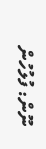ނޫން: ފުލުހުން